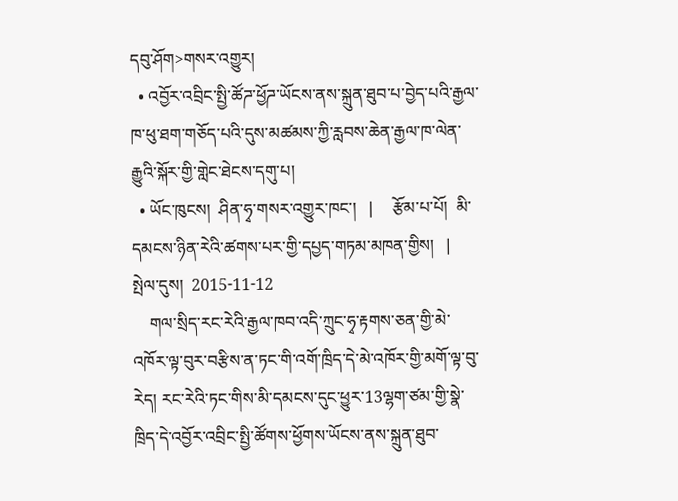དབུ་ཤོག>གསར་འགྱུར།
  • འབྱོར་འབྲིང་སྤྱི་ཚོཌ་ཕྱོཌ་ཡོངས་ནས་སྐྲུན་ཐུབ་པ་བྱེད་པའི་རྒྱལ་ཁ་ཕུ་ཐག་གཅོད་པའི་དུས་མཚམས་ཀྱི་རླབས་ཆེན་རྒྱལ་ཁ་ལེན་རྒྱུའི་སྐོར་གྱི་གླེང་ཐེངས་དགུ་པ།
  • ཡོང་ཁུངས།  ཤིན་ཧྭ་གསར་འགྱུར་ཁང་།   |     རྩོམ་པ་པོ།  མི་དམངས་ཉིན་རེའི་ཚགས་པར་གྱི་དཔྱད་གཏམ་མཁན་གྱིས།   |     སྤེལ་དུས།  2015-11-12
    གལ་སྲིད་རང་རེའི་རྒྱལ་ཁབ་འདི་ཀྲུང་ཧྭ་རྟགས་ཅན་གྱི་མེ་འཁོར་ལྟ་བུར་བརྩིས་ན་ཏང་གི་འགོ་ཁྲིད་དེ་མེ་འཁོར་གྱི་མགོ་ལྟ་བུ་རེད། རང་རེའི་ཏང་གིས་མི་དམངས་དུང་ཕྱུར་13ལྷག་ཙམ་གྱི་སྣེ་ཁྲིད་དེ་འབྱོར་འབྲིང་སྤྱི་ཚོགས་ཕྱོགས་ཡོངས་ནས་སྐྲུན་ཐུབ་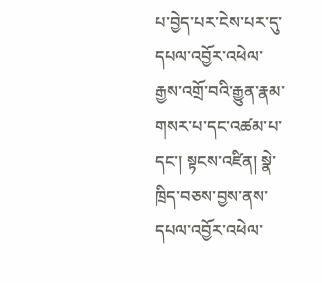པ་བྱེད་པར་ངེས་པར་དུ་དཔལ་འབྱོར་འཕེལ་རྒྱས་འགྲོ་བའི་རྒྱུན་རྣམ་གསར་པ་དང་འཚམ་པ་དང་། སྟངས་འཛིན། སྣེ་ཁྲིད་བཅས་བྱས་ནས་དཔལ་འབྱོར་འཕེལ་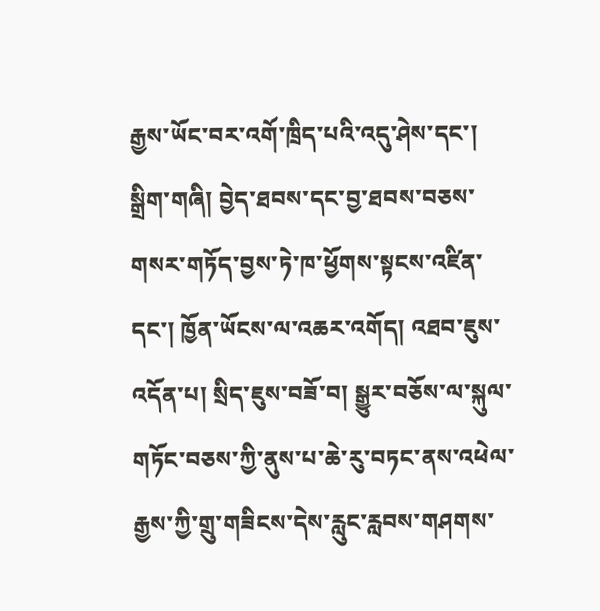རྒྱས་ཡོང་བར་འགོ་ཁྲིད་པའི་འདུ་ཤེས་དང་། སྒྲིག་གཞི། བྱེད་ཐབས་དང་བྱ་ཐབས་བཅས་གསར་གཏོད་བྱས་ཏེ་ཁ་ཕྱོགས་སྟངས་འཛིན་དང་། ཁྱོན་ཡོངས་ལ་འཆར་འགོད། འཐབ་ཇུས་འདོན་པ། སྲིད་ཇུས་བཟོ་བ། སྒྱུར་བཅོས་ལ་སྐུལ་གཏོང་བཅས་ཀྱི་ནུས་པ་ཆེ་རུ་བཏང་ནས་འཕེལ་རྒྱས་ཀྱི་གྲུ་གཟིངས་དེས་རླུང་རླབས་གཤགས་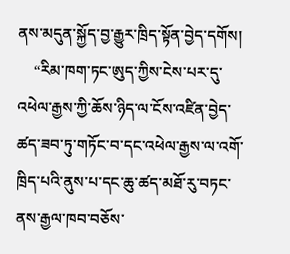ནས་མདུན་སྐྱོད་བྱ་རྒྱུར་ཁྲིད་སྟོན་བྱེད་དགོས།
    “རིམ་ཁག་ཏང་ཨུད་ཀྱིས་ངེས་པར་དུ་འཕེལ་རྒྱས་ཀྱི་ཆོས་ཉིད་ལ་ངོས་འཛིན་བྱེད་ཚད་ཟབ་ཏུ་གཏོང་བ་དང་འཕེལ་རྒྱས་ལ་འགོ་ཁྲིད་པའི་ནུས་པ་དང་ཆུ་ཚད་མཐོ་རུ་བཏང་ནས་རྒྱལ་ཁབ་བཅོས་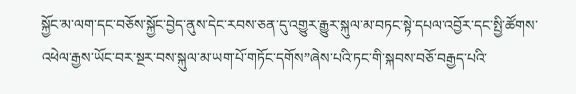སྐྱོང་མ་ལག་དང་བཅོས་སྐྱོང་བྱེད་ནུས་དེང་རབས་ཅན་དུ་འགྱུར་རྒྱུར་སྐུལ་མ་བཏང་སྟེ་དཔལ་འབྱོར་དང་སྤྱི་ཚོགས་འཕེལ་རྒྱས་ཡོང་བར་སྔར་བས་སྐུལ་མ་ཡག་པོ་གཏོང་དགོས”ཞེས་པའི་ཏང་གི་སྐབས་བཅོ་བརྒྱད་པའི་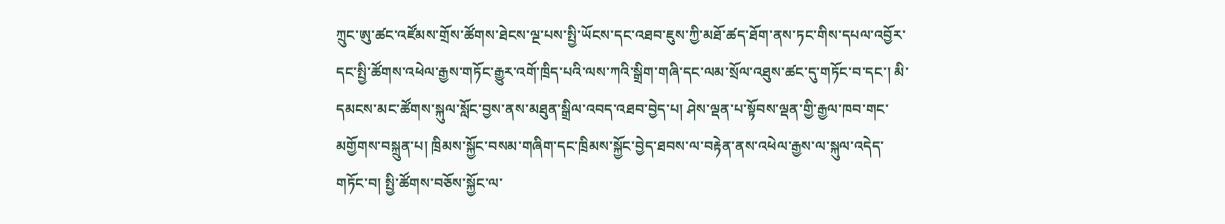ཀྲུང་ཨུ་ཚང་འཛོམས་གྲོས་ཚོགས་ཐེངས་ལྔ་པས་སྤྱི་ཡོངས་དང་འཐབ་ཇུས་ཀྱི་མཐོ་ཚད་ཐོག་ནས་ཏང་གིས་དཔལ་འབྱོར་དང་སྤྱི་ཚོགས་འཕེལ་རྒྱས་གཏོང་རྒྱུར་འགོ་ཁྲིད་པའི་ལས་ཀའི་སྒྲིག་གཞི་དང་ལམ་སྲོལ་འཐུས་ཚང་དུ་གཏོང་བ་དང་། མི་དམངས་མང་ཚོགས་སྐུལ་སློང་བྱས་ནས་མཐུན་སྒྲིལ་འབད་འཐབ་བྱེད་པ། ཤེས་ལྡན་པ་སྟོབས་ལྡན་གྱི་རྒྱལ་ཁབ་གང་མགྱོགས་བསྐྲུན་པ། ཁྲིམས་སྐྱོང་བསམ་གཞིག་དང་ཁྲིམས་སྐྱོང་བྱེད་ཐབས་ལ་བརྟེན་ནས་འཕེལ་རྒྱས་ལ་སྐུལ་འདེད་གཏོང་བ། སྤྱི་ཚོགས་བཅོས་སྐྱོང་ལ་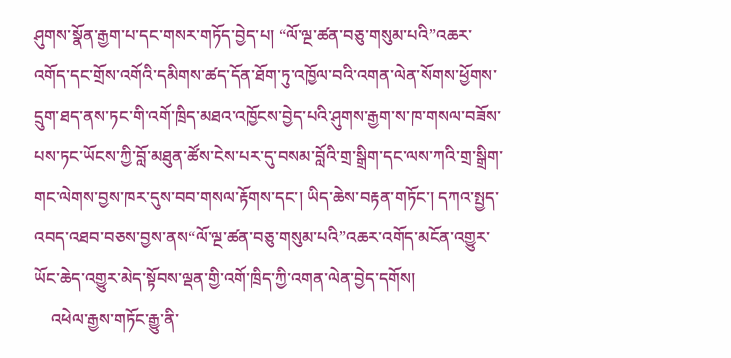ཤུགས་སྣོན་རྒྱག་པ་དང་གསར་གཏོད་བྱེད་པ། “ལོ་ལྔ་ཚན་བཅུ་གསུམ་པའི”འཆར་འགོད་དང་གྲོས་འགོའི་དམིགས་ཚད་དོན་ཐོག་ཏུ་འཁྱོལ་བའི་འགན་ལེན་སོགས་ཕྱོགས་དྲུག་ཐད་ནས་ཏང་གི་འགོ་ཁྲིད་མཐའ་འཁྱོངས་བྱེད་པའི་ཤུགས་རྒྱག་ས་ཁ་གསལ་བཟོས་པས་ཏང་ཡོངས་ཀྱི་བློ་མཐུན་ཚོས་ངེས་པར་དུ་བསམ་བློའི་གྲ་སྒྲིག་དང་ལས་ཀའི་གྲ་སྒྲིག་གང་ལེགས་བྱས་ཁར་དུས་བབ་གསལ་རྟོགས་དང་། ཡིད་ཆེས་བརྟན་གཏོང་། དཀའ་སྤྱད་འབད་འཐབ་བཅས་བྱས་ནས“ལོ་ལྔ་ཚན་བཅུ་གསུམ་པའི”འཆར་འགོད་མངོན་འགྱུར་ཡོང་ཆེད་འགྱུར་མེད་སྟོབས་ལྡན་གྱི་འགོ་ཁྲིད་ཀྱི་འགན་ལེན་བྱེད་དགོས།
    འཕེལ་རྒྱས་གཏོང་རྒྱུ་ནི་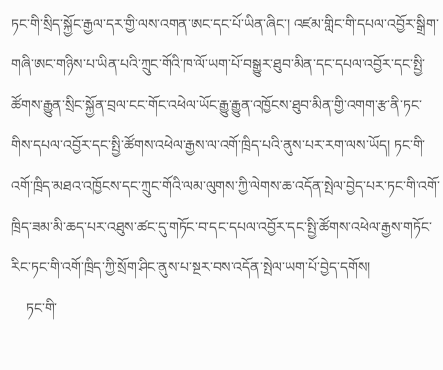ཏང་གི་སྲིད་སྐྱོང་རྒྱལ་དར་གྱི་ལས་འགན་ཨང་དང་པོ་ཡིན་ཞིང་། འཛམ་གླིང་གི་དཔལ་འབྱོར་སྒྲིག་གཞི་ཨང་གཉིས་པ་ཡིན་པའི་ཀྲུང་གོའི་ཁ་ལོ་ཡག་པོ་བསྒྱུར་ཐུབ་མིན་དང་དཔལ་འབྱོར་དང་སྤྱི་ཚོགས་རྒྱུན་སྲིང་སྐྱོན་བྲལ་ངང་གོང་འཕེལ་ཡོང་རྒྱུ་རྒྱུན་འཁྱོངས་ཐུབ་མིན་གྱི་འགག་རྩ་ནི་ཏང་གིས་དཔལ་འབྱོར་དང་སྤྱི་ཚོགས་འཕེལ་རྒྱས་ལ་འགོ་ཁྲིད་པའི་ནུས་པར་རག་ལས་ཡོད། ཏང་གི་འགོ་ཁྲིད་མཐའ་འཁྱོངས་དང་ཀྲུང་གོའི་ལམ་ལུགས་ཀྱི་ལེགས་ཆ་འདོན་སྤེལ་བྱེད་པར་ཏང་གི་འགོ་ཁྲིད་ཟམ་མི་ཆད་པར་འཐུས་ཚང་དུ་གཏོང་བ་དང་དཔལ་འབྱོར་དང་སྤྱི་ཚོགས་འཕེལ་རྒྱས་གཏོང་རིང་ཏང་གི་འགོ་ཁྲིད་ཀྱི་སྲོག་ཤིང་ནུས་པ་སྔར་བས་འདོན་སྤེལ་ཡག་པོ་བྱེད་དགོས།
    ཏང་གི་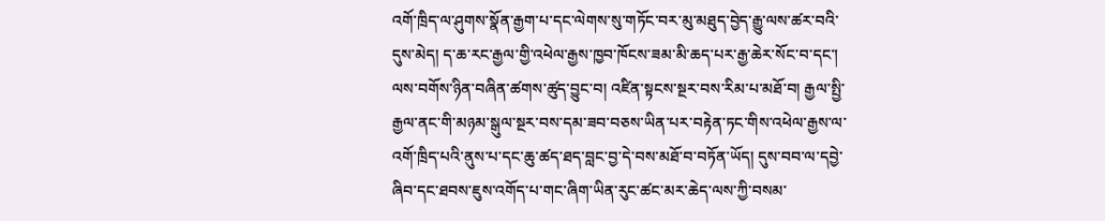འགོ་ཁྲིད་ལ་ཤུགས་སྣོན་རྒྱག་པ་དང་ལེགས་སུ་གཏོང་བར་མུ་མཐུད་བྱེད་རྒྱུ་ལས་ཚར་བའི་དུས་མེད། ད་ཆ་རང་རྒྱལ་གྱི་འཕེལ་རྒྱས་ཁྱབ་ཁོངས་ཟམ་མི་ཆད་པར་རྒྱ་ཆེར་སོང་བ་དང་། ལས་བགོས་ཉིན་བཞིན་ཚགས་ཚུད་བྱུང་བ། འཛིན་སྟངས་སྔར་བས་རིམ་པ་མཐོ་བ། རྒྱལ་སྤྱི་རྒྱལ་ནང་གི་མཉམ་སྒུལ་སྔར་བས་དམ་ཟབ་བཅས་ཡིན་པར་བརྟེན་ཏང་གིས་འཕེལ་རྒྱས་ལ་འགོ་ཁྲིད་པའི་ནུས་པ་དང་ཆུ་ཚད་ཐད་བླང་བྱ་དེ་བས་མཐོ་བ་བཏོན་ཡོད། དུས་བབ་ལ་དབྱེ་ཞིབ་དང་ཐབས་ཇུས་འགོད་པ་གང་ཞིག་ཡིན་རུང་ཚང་མར་ཆེད་ལས་ཀྱི་བསམ་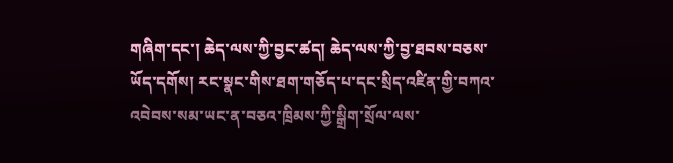གཞིག་དང་། ཆེད་ལས་ཀྱི་བྱང་ཚད། ཆེད་ལས་ཀྱི་བྱ་ཐབས་བཅས་ཡོད་དགོས། རང་སྣང་གིས་ཐག་གཅོད་པ་དང་སྲིད་འཛིན་གྱི་བཀའ་འབེབས་སམ་ཡང་ན་བཅའ་ཁྲིམས་ཀྱི་སྒྲིག་སྲོལ་ལས་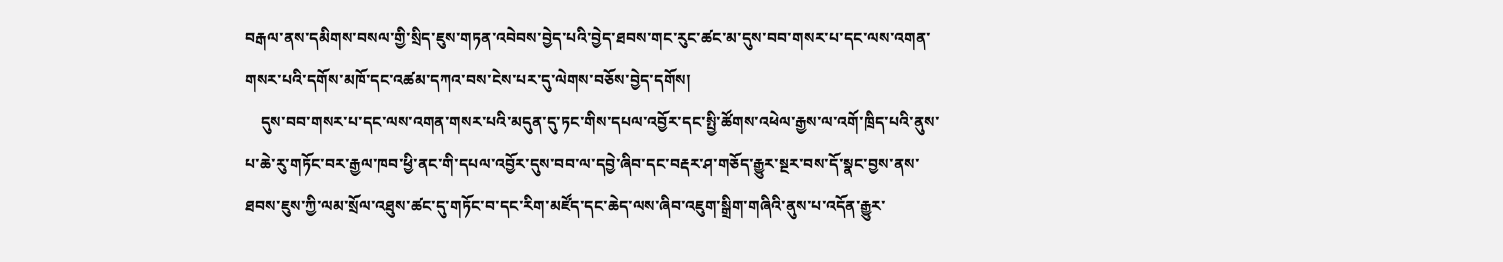བརྒལ་ནས་དམིགས་བསལ་གྱི་སྲིད་ཇུས་གཏན་འབེབས་བྱེད་པའི་བྱེད་ཐབས་གང་རུང་ཚང་མ་དུས་བབ་གསར་པ་དང་ལས་འགན་གསར་པའི་དགོས་མཁོ་དང་འཚམ་དཀའ་བས་ངེས་པར་དུ་ལེགས་བཅོས་བྱེད་དགོས།
    དུས་བབ་གསར་པ་དང་ལས་འགན་གསར་པའི་མདུན་དུ་ཏང་གིས་དཔལ་འབྱོར་དང་སྤྱི་ཚོགས་འཕེལ་རྒྱས་ལ་འགོ་ཁྲིད་པའི་ནུས་པ་ཆེ་རུ་གཏོང་བར་རྒྱལ་ཁབ་ཕྱི་ནང་གི་དཔལ་འབྱོར་དུས་བབ་ལ་དབྱེ་ཞིབ་དང་བརྡར་ཤ་གཅོད་རྒྱུར་སྔར་བས་དོ་སྣང་བྱས་ནས་ཐབས་ཇུས་ཀྱི་ལམ་སྲོལ་འཐུས་ཚང་དུ་གཏོང་བ་དང་རིག་མཛོད་དང་ཆེད་ལས་ཞིབ་འཇུག་སྒྲིག་གཞིའི་ནུས་པ་འདོན་རྒྱུར་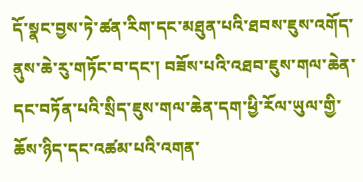དོ་སྣང་བྱས་ཏེ་ཚན་རིག་དང་མཐུན་པའི་ཐབས་ཇུས་འགོད་ནུས་ཆེ་རུ་གཏོང་བ་དང་། བཟོས་པའི་འཐབ་ཇུས་གལ་ཆེན་དང་བཏོན་པའི་སྲིད་ཇུས་གལ་ཆེན་དག་ཕྱི་རོལ་ཡུལ་གྱི་ཆོས་ཉིད་དང་འཚམ་པའི་འགན་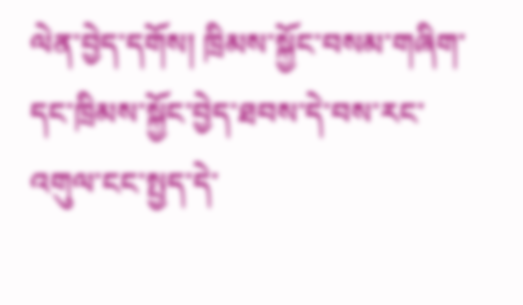ལེན་བྱེད་དགོས། ཁྲིམས་སྐྱོང་བསམ་གཞིག་དང་ཁྲིམས་སྐྱོང་བྱེད་ཐབས་དེ་བས་རང་འགུལ་ངང་སྤྱད་དེ་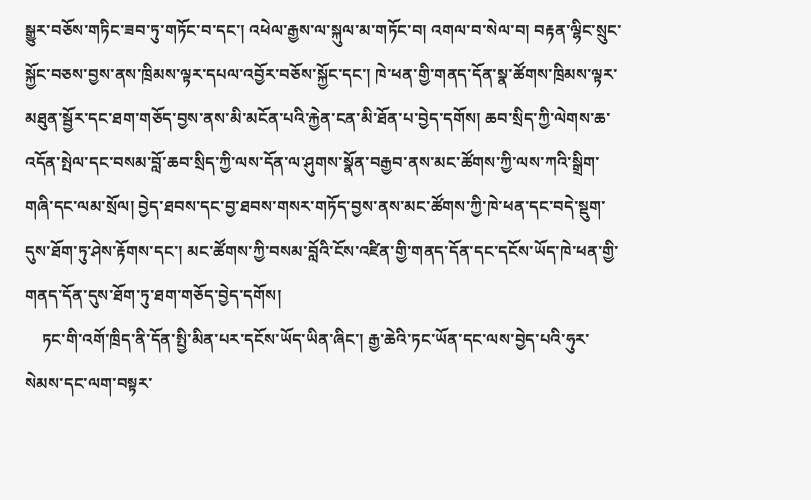སྒྱུར་བཅོས་གཏིང་ཟབ་ཏུ་གཏོང་བ་དང་། འཕེལ་རྒྱས་ལ་སྐུལ་མ་གཏོང་བ། འགལ་བ་སེལ་བ། བརྟན་ལྷིང་སྲུང་སྐྱོང་བཅས་བྱས་ནས་ཁྲིམས་ལྟར་དཔལ་འབྱོར་བཅོས་སྐྱོང་དང་། ཁེ་ཕན་གྱི་གནད་དོན་སྣ་ཚོགས་ཁྲིམས་ལྟར་མཐུན་སྦྱོར་དང་ཐག་གཅོད་བྱས་ནས་མི་མངོན་པའི་རྐྱེན་ངན་མི་ཐོན་པ་བྱེད་དགོས། ཆབ་སྲིད་ཀྱི་ལེགས་ཆ་འདོན་སྤེལ་དང་བསམ་བློ་ཆབ་སྲིད་ཀྱི་ལས་དོན་ལ་ཤུགས་སྣོན་བརྒྱབ་ནས་མང་ཚོགས་ཀྱི་ལས་ཀའི་སྒྲིག་གཞི་དང་ལམ་སྲོལ། བྱེད་ཐབས་དང་བྱ་ཐབས་གསར་གཏོད་བྱས་ནས་མང་ཚོགས་ཀྱི་ཁེ་ཕན་དང་བདེ་སྡུག་དུས་ཐོག་ཏུ་ཤེས་རྟོགས་དང་། མང་ཚོགས་ཀྱི་བསམ་བློའི་ངོས་འཛིན་གྱི་གནད་དོན་དང་དངོས་ཡོད་ཁེ་ཕན་གྱི་གནད་དོན་དུས་ཐོག་ཏུ་ཐག་གཅོད་བྱེད་དགོས།
    ཏང་གི་འགོ་ཁྲིད་ནི་དོན་སྤྱི་མིན་པར་དངོས་ཡོད་ཡིན་ཞིང་། རྒྱ་ཆེའི་ཏང་ཡོན་དང་ལས་བྱེད་པའི་ཧུར་སེམས་དང་ལག་བསྟར་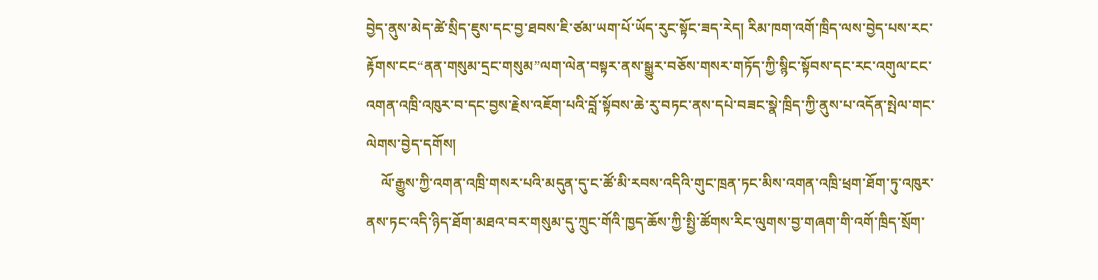བྱེད་ནུས་མེད་ཚེ་སྲིད་ཇུས་དང་བྱ་ཐབས་ཇི་ཙམ་ཡག་པོ་ཡོད་རུང་སྟོང་ཟད་རེད། རིམ་ཁག་འགོ་ཁྲིད་ལས་བྱེད་པས་རང་རྟོགས་ངང“ནན་གསུམ་དྲང་གསུམ”ལག་ལེན་བསྟར་ནས་སྒྱུར་བཅོས་གསར་གཏོད་ཀྱི་སྙིང་སྟོབས་དང་རང་འགུལ་ངང་འགན་འཁྲི་འཁུར་བ་དང་བྱས་རྗེས་འཇོག་པའི་བློ་སྟོབས་ཆེ་རུ་བཏང་ནས་དཔེ་བཟང་སྣེ་ཁྲིད་ཀྱི་ནུས་པ་འདོན་སྤེལ་གང་ལེགས་བྱེད་དགོས།
    ལོ་རྒྱུས་ཀྱི་འགན་འཁྲི་གསར་པའི་མདུན་དུ་ང་ཚོ་མི་རབས་འདིའི་གུང་ཁྲན་ཏང་མིས་འགན་འཁྲི་ཕྲག་ཐོག་ཏུ་འཁུར་ནས་ཏང་འདི་ཉིད་ཐོག་མཐའ་བར་གསུམ་དུ་ཀྲུང་གོའི་ཁྱད་ཆོས་ཀྱི་སྤྱི་ཚོགས་རིང་ལུགས་བྱ་གཞག་གི་འགོ་ཁྲིད་སྲོག་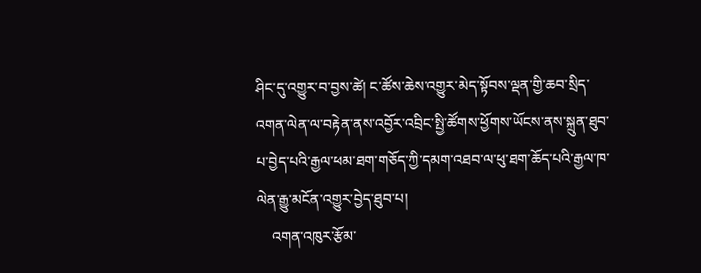ཤིང་དུ་འགྱུར་བ་བྱས་ཚེ། ང་ཚོས་ཆེས་འགྱུར་མེད་སྟོབས་ལྡན་གྱི་ཆབ་སྲིད་འགན་ལེན་ལ་བརྟེན་ནས་འབྱོར་འབྲིང་སྤྱི་ཚོགས་ཕྱོགས་ཡོངས་ནས་སྐྲུན་ཐུབ་པ་བྱེད་པའི་རྒྱལ་ཕམ་ཐག་གཅོད་ཀྱི་དམག་འཐབ་ལ་ཕུ་ཐག་ཆོད་པའི་རྒྱལ་ཁ་ལེན་རྒྱུ་མངོན་འགྱུར་བྱེད་ཐུབ་པ།
    འགན་འཁུར་རྩོམ་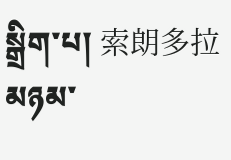སྒྲིག་པ། 索朗多拉
མཉམ་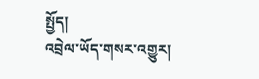སྤྱོད།
འབྲེལ་ཡོད་གསར་འགྱུར།